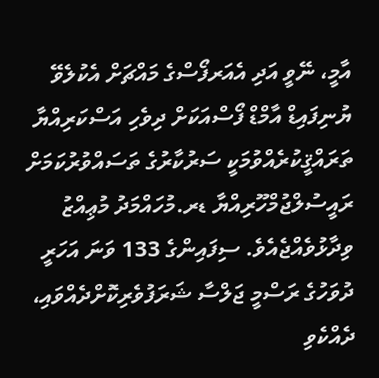އާމީ، ނޭވީ އަދި އެއަރފޯސްގެ މައްޗަށް އެކުލެވޭ ޔުނިފައިޑް އާމްޑް ފޯސްއަކަށް ދިވެހި އަސްކަރިއްޔާ ތަރައްޤީކުރެއްވުމަކީ ސަރުކާރުގެ ތަސައްވުރުކަމަށް ރައީސުލްޖުމްހޫރިއްޔާ ޑރ.މުހައްމަދު މުޢިއްޒު ވިދާޅުވެއްޖެއެވެ. ސިފައިންގެ 133 ވަނަ އަހަރީ ދުވަހުގެ ރަސްމީ ޖަލްސާ ޝަރަފުވެރިކޮށްދެއްވައި، ދެއްކެވި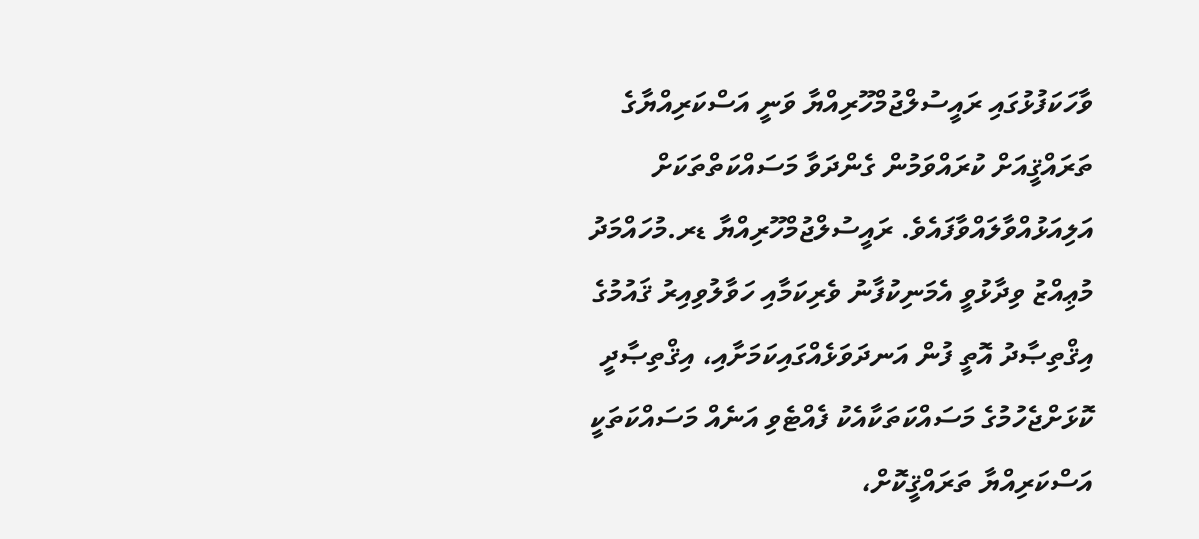ވާހަކަފުޅުގައި ރައީސުލްޖުމްހޫރިއްޔާ ވަނީ އަސްކަރިއްޔާގެ ތަރައްޤީއަށް ކުރައްވަމުން ގެންދަވާ މަސައްކަތްތަކަށް އަލިއަޅުއްވާލައްވާފައެވެ. ރައީސުލްޖުމްހޫރިއްޔާ ޑރ.މުހައްމަދު މުޢިއްޒު ވިދާޅުވީ އެމަނިކުފާނު ވެރިކަމާއި ހަވާލުވިއިރު ޤައުމުގެ އިޤްތިޞާދު އޮތީ ފުން އަނދަވަޅެއްގައިކަމަށާއި، އިޤްތިޞާދީ ކޮޅަށްޖެހުމުގެ މަސައްކަތަކާއެކު ފެއްޓެވި އަނެއް މަސައްކަތަކީ އަސްކަރިއްޔާ ތަރައްޤީކޮށް،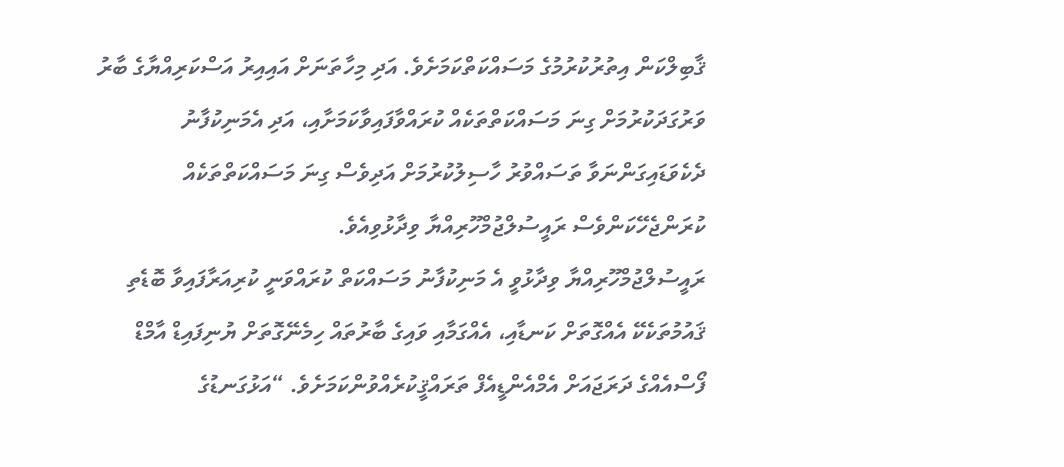ޤާބިލްކަން އިތުރުކުރުމުގެ މަސައްކަތްކަމަށެވެ. އަދި މިހާތަނަށް އައިއިރު އަސްކަރިއްޔާގެ ބާރު ވަރުގަދަކުރުމަށް ގިނަ މަސައްކަތްތަކެއް ކުރައްވާފައިވާކަމަށާއި، އަދި އެމަނިކުފާނު ދެކެވަޑައިގަންނަވާ ތަސައްވުރު ހާސިލުކުރުމަށް އަދިވެސް ގިނަ މަސައްކަތްތަކެއް ކުރަންޖެހޭކަންވެސް ރައީސުލްޖުމްހޫރިއްޔާ ވިދާޅުވިއެވެ.
ރައީސުލްޖުމްހޫރިއްޔާ ވިދާޅުވީ އެ މަނިކުފާނު މަސައްކަތް ކުރައްވަނީ ކުރިއަރާފައިވާ ބޮޑެތި ޤައުމުތަކެކޭ އެއްގޮތަށް ކަނޑާއި، އެއްގަމާއި ވައިގެ ބާރުތައް ހިމެނޭގޮތަށް ޔުނިފައިޑް އާމްޑް ފޯސްއެއްގެ ދަރަޖައަށް އެމްއެންޑީއެފް ތަރައްޤީކުރެއްވުންކަމަށެވެ. “އަޅުގަނޑުގެ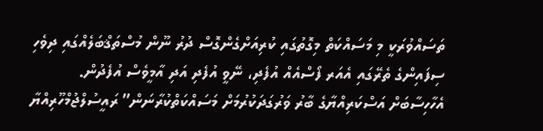ތަސައްވުރަކީ މި މަސައްކަތް މިގޮތުގައި ކުރިއަށްގެންގޮސް ދުރު ނޫން މުސްތަޤްބަލެއްގައި ދިވެހި ސިފައިންގެ ތެރޭގައި އެއަރ ފޯސްއެއް އުފެދި، ނޭވީ އުފެދި އަދި އާމީވެސް އުފެދުން. އެހާހިސާބަށް އަސްކަރިއްޔާގެ ބާރު ވަރުގަދަކުރުމަށް މަސައްކަތްކުރާނަން” ރައީސުލްޖުމްހޫރިއްޔާ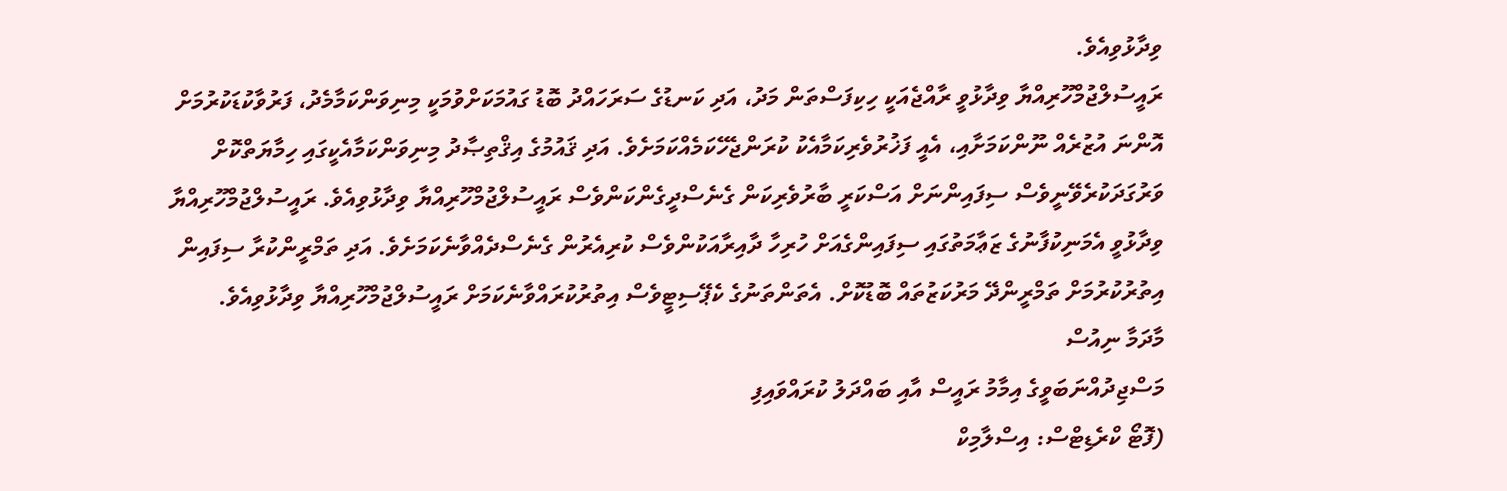ވިދާޅުވިއެވެ.
ރައީސުލްޖުމްހޫރިއްޔާ ވިދާޅުވީ ރާއްޖެއަކީ ހިކިފަސްތަން މަދު، އަދި ކަނޑުގެ ސަރަހައްދު ބޮޑު ގައުމަކަށްވުމަކީ މިނިވަންކަމާމެދު، ފަރުވާކުޑަކުރުމަށް އޮންނަ އުޒުރެއް ނޫންކަމަށާއި، އެއީ ފަޚުރުވެރިކަމާއެކު ކުރަންޖެހޭކަމެއްކަމަށެވެ. އަދި ޤައުމުގެ އިޤްތިޞާދު މިނިވަންކަމާއެކީގައި ހިމާޔަތްކޮށް ވަރުގަދަކުރެވޭނީވެސް ސިފައިންނަށް އަސްކަރީ ބާރުވެރިކަން ގެނެސްދީގެންކަންވެސް ރައީސުލްޖުމްހޫރިއްޔާ ވިދާޅުވިއެވެ. ރައީސުލްޖުމްހޫރިއްޔާ ވިދާޅުވީ އެމަނިކުފާނުގެ ޒަޢާމަތުގައި ސިފައިންގެއަށް ހުރިހާ ދާއިރާއަކުންވެސް ކުރިއެރުން ގެނެސްދެއްވާނެކަމަށެވެ. އަދި ތަމްރީންކުރާ ސިފައިން އިތުރުކުރުމަށް ތަމްރީންދޭ މަރުކަޒުތައް ބޮޑުކޮށް. އެތަންތަނުގެ ކެޕޭސިޓީވެސް އިތުރުކުރައްވާނެކަމަށް ރައީސުލްޖުމްހޫރިއްޔާ ވިދާޅުވިއެވެ.
މާދަމާ ނިއުސް
މަސްޖިދުއްނަބަވީގެ އިމާމު ރައީސް އާއި ބައްދަލު ކުރައްވައިފި
(ފޮޓޯ ކްރެޑިޓްސް: އިސްލާމިކް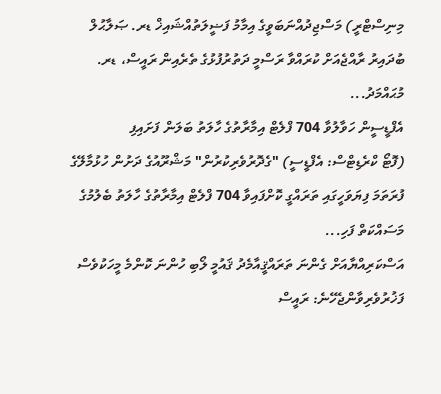މިނިސްޓްރީ) މަސްޖިދުއްނަބަވީގެ އިމާމު ފަޟީލަތުއްޝައިޚް ޑރ. ޞަލާޙުލް ބުދައިރު ރާއްޖެއަށް ކުރައްވާ ރަސްމީ ދަތުރުފުޅުގެ ތެރެއިން ރައީސް، ޑރ. މުޙައްމަދު...
އެފްޑީސީން ހަވާލުވާ 704 ފްލެޓް އިމާރާތުގެ ހާލަތު ބަލަން ފަށައިފި
(ފޮޓޯ ކްރެޑިޓްސް: އެފްޑީސީ) "ގެދޮރުވެރިކުރުން" މަޝްރޫއުގެ ދަށުން ހުޅުމާލޭގެ ފުރަތަމަ ފިޔަވަހީގައި ތަރައްގީ ކޮށްފައިވާ 704 ފްލެޓް އިމާރާތުގެ ހާލަތު ބެލުމުގެ މަސައްކަތް ފަހި...
އަސްކަރިއްޔާއަށް ގެންނަ ތަރައްޤީއާމެދު ޤައުމީ ލޯބި ހުންނަ ކޮންމެ މީހަކުވެސް ފަޚުރުވެރިވާންޖެހޭނެ: ރައީސް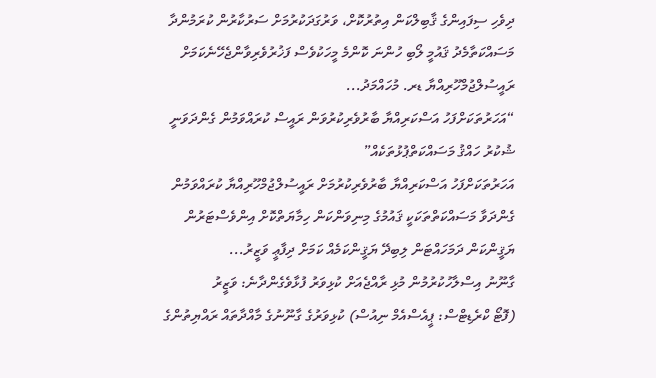ދިވެހި ސިފައިންގެ ޤާބިލްކަން އިތުރުކޮށް، ވަރުގަދަކުރުމަށް ސަރުކާރުން ކުރަމުންދާ މަސައްކަތާމެދު ޤައުމީ ލޯބި ހުންނަ ކޮންމެ މީހަކުވެސް ފަޚުރުވެރިވާންޖެހޭނެކަމަށް ރައީސުލްޖުމްހޫރިއްޔާ ޑރ. މުހައްމަދު...
“އަހަރުތަކަށްފަހު އަސްކަރިއްޔާ ބާރުވެރިކުރުވަން ރައީސް ކުރައްވަމުން ގެންދަވަނީ ޝުކުރު ހައްޤު މަސައްކަތްޕުޅުތަކެއް”
އަހަރުތަކަށްފަހު އަސްކަރިއްޔާ ބާރުވެރިކުރުމަށް ރައީސުލްޖުމްހޫރިއްޔާ ކުރައްވަމުން ގެންދަވާ މަސައްކަތްތަކަކީ ޤައުމުގެ މިނިވަންކަން ހިމާޔަތްކޮށް އިންވެސްޓަރުން ޔަޤީންކަން ދަމަހައްޓަން ލިބިދޭ ޔަޤީންކަމެއް ކަމަށް ދިފާޢީ ވަޒީރު...
ގާނޫނު އިސްލާހުކުރުމުން މުޅި ރާއްޖެއަށް ކުޅިވަރު ފުޅާވެގެންދާނެ: ވަޒީރު
(ފޮޓޯ ކްރެޑިޓްސް: ޕީއެސްއެމް ނިއުސް) ކުޅިވަރުގެ ގާނޫނުގެ މާއްދާތައް ރައްޔިތުންގެ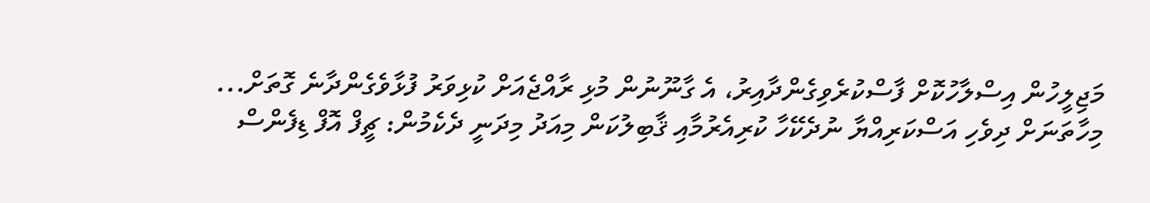މަޖިލީހުން އިސްލާހުކޮށް ފާސްކުރެވިގެންދާއިރު، އެ ގާނޫނުން މުޅި ރާއްޖެއަށް ކުޅިވަރު ފުޅާވެގެންދާނެ ގޮތަށް...
މިހާތަނަށް ދިވެހި އަސްކަރިއްޔާ ނުދެކޭހާ ކުރިއެރުމާއި ޤާބިލުކަން މިއަދު މިދަނީ ދެކެމުން: ޗީފް އޮފް ޑިފެންސް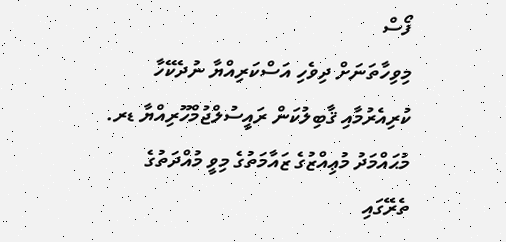ފޯސް
މިވިހާތަނަށް ދިވެހި އަސްކަރިއްޔާ ނުދެކޭހާ ކުރިއެރުމާއި ޤާބިލުކަން ރައީސުލްޖުމްހޫރިއްޔާ ޑރ. މުޙައްމަދު މުޢިއްޒުގެ ޒައާމަތުގެ މިވީ މުއްދަތުގެ ތެރޭގައި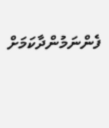ފެންނަމުންދާކަމަށް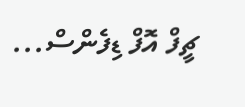ޗީފް އޮފް ޑިފެންސް...